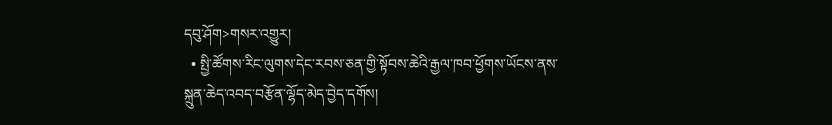དབུ་ཤོག>གསར་འགྱུར།
  • སྤྱི་ཚོགས་རིང་ལུགས་དེང་རབས་ཅན་གྱི་སྟོབས་ཆེའི་རྒྱལ་ཁབ་ཕྱོགས་ཡོངས་ནས་སྐྲུན་ཆེད་འབད་བརྩོན་ལྷོད་མེད་བྱེད་དགོས།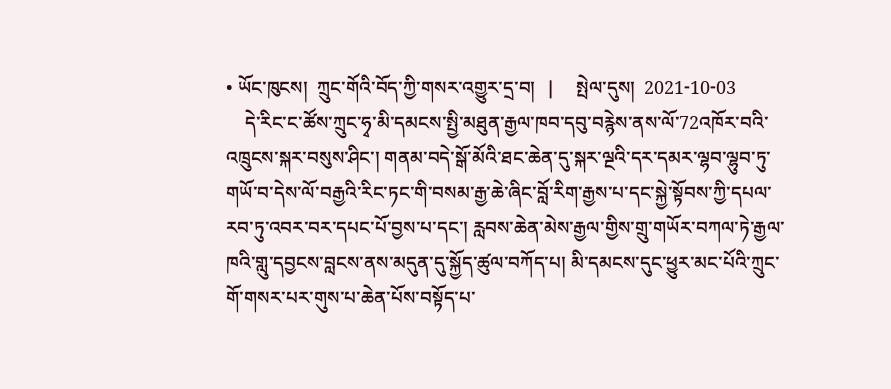• ཡོང་ཁུངས།  ཀྲུང་གོའི་བོད་ཀྱི་གསར་འགྱུར་དྲ་བ།   |     སྤེལ་དུས།  2021-10-03
    དེ་རིང་ང་ཚོས་ཀྲུང་ཧྭ་མི་དམངས་སྤྱི་མཐུན་རྒྱལ་ཁབ་དབུ་བརྙེས་ནས་ལོ་72འཁོར་བའི་འཁྲུངས་སྐར་བསུས་ཤིང་། གནམ་བདེ་སྒོ་མོའི་ཐང་ཆེན་དུ་སྐར་ལྔའི་དར་དམར་ལྷབ་ལྷུབ་ཏུ་གཡོ་བ་དེས་ལོ་བརྒྱའི་རིང་ཏང་གི་བསམ་རྒྱ་ཆེ་ཞིང་བློ་རིག་རྒྱས་པ་དང་སྐྱེ་སྟོབས་ཀྱི་དཔལ་རབ་ཏུ་འབར་བར་དཔང་པོ་བྱས་པ་དང་། རླབས་ཆེན་མེས་རྒྱལ་གྱིས་གྲུ་གཡོར་བཀལ་ཏེ་རྒྱལ་ཁའི་གླུ་དབྱངས་བླངས་ནས་མདུན་དུ་སྐྱོད་ཚུལ་བཀོད་པ། མི་དམངས་དུང་ཕྱུར་མང་པོའི་ཀྲུང་གོ་གསར་པར་གུས་པ་ཆེན་པོས་བསྟོད་པ་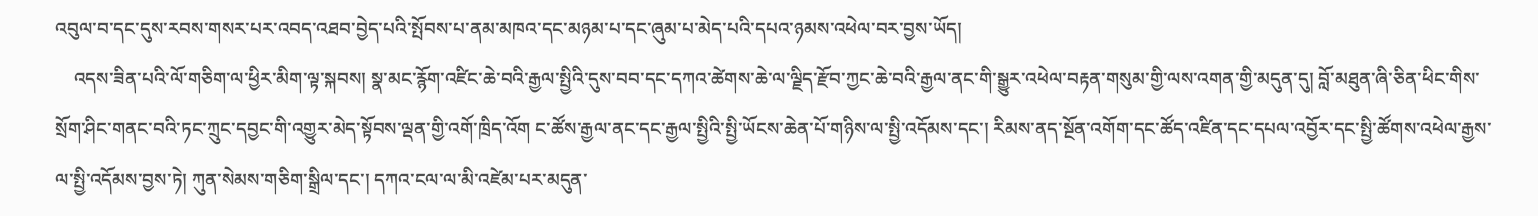འབུལ་བ་དང་དུས་རབས་གསར་པར་འབད་འཐབ་བྱེད་པའི་སྤོབས་པ་ནམ་མཁའ་དང་མཉམ་པ་དང་ཞུམ་པ་མེད་པའི་དཔའ་ཉམས་འཕེལ་བར་བྱས་ཡོད།
    འདས་ཟིན་པའི་ལོ་གཅིག་ལ་ཕྱིར་མིག་ལྟ་སྐབས། སྣ་མང་རྙོག་འཛིང་ཆེ་བའི་རྒྱལ་སྤྱིའི་དུས་བབ་དང་དཀའ་ཚེགས་ཆེ་ལ་ལྗིད་རྫོབ་ཀྱང་ཆེ་བའི་རྒྱལ་ནང་གི་སྒྱུར་འཕེལ་བརྟན་གསུམ་གྱི་ལས་འགན་གྱི་མདུན་དུ། བློ་མཐུན་ཞི་ཅིན་ཕིང་གིས་སྲོག་ཤིང་གནང་བའི་ཏང་ཀྲུང་དབྱང་གི་འགྱུར་མེད་སྟོབས་ལྡན་གྱི་འགོ་ཁྲིད་འོག ང་ཚོས་རྒྱལ་ནང་དང་རྒྱལ་སྤྱིའི་སྤྱི་ཡོངས་ཆེན་པོ་གཉིས་ལ་སྤྱི་འདོམས་དང་། རིམས་ནད་སྔོན་འགོག་དང་ཚོད་འཛིན་དང་དཔལ་འབྱོར་དང་སྤྱི་ཚོགས་འཕེལ་རྒྱས་ལ་སྤྱི་འདོམས་བྱས་ཏེ། ཀུན་སེམས་གཅིག་སྒྲིལ་དང་། དཀའ་ངལ་ལ་མི་འཛེམ་པར་མདུན་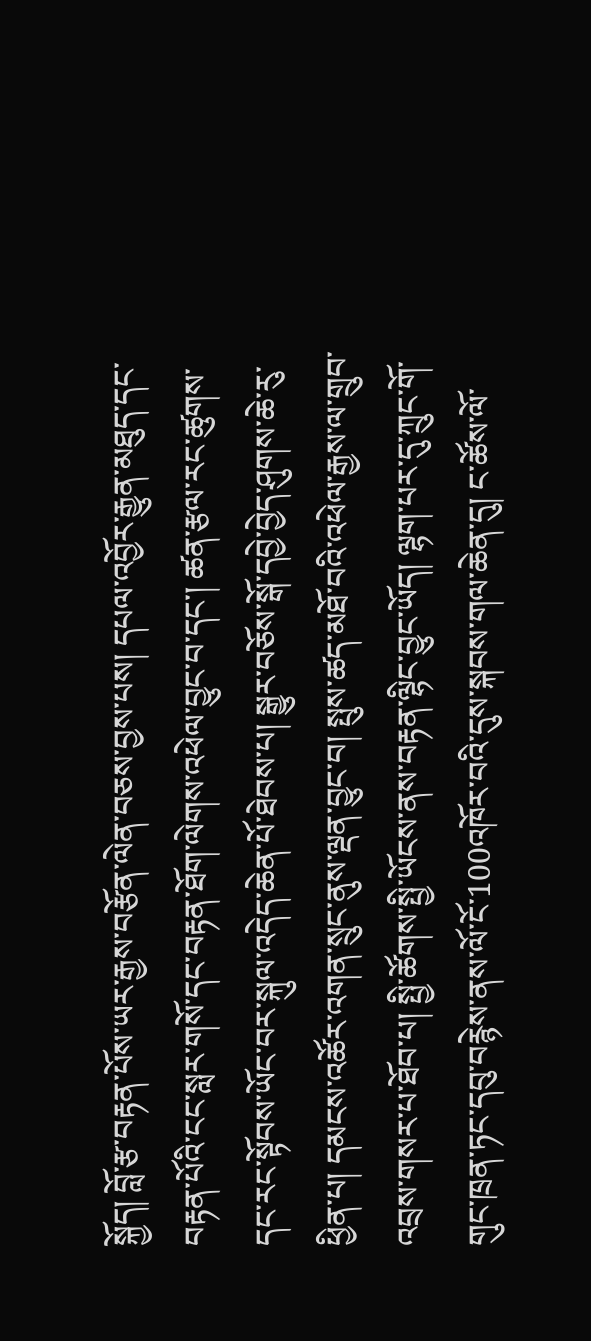སྐྱོད། བློ་རྩ་བརྟན་པོས་ཡར་རྒྱས་བརྩོན་ལེན་བཅས་བྱས་པས། དཔལ་འབྱོར་རྒྱུན་མཐུད་དང་བརྟན་པོའི་ངང་སླར་གསོ་དང་བརྟན་ཐོག་ལེགས་འཕེལ་བྱུང་བ་དང་། ཚན་རྩལ་རང་ཚུགས་དང་རང་སྟོབས་ཡོང་བར་སྐུལ་འདེད་ཆེན་པོ་ཐེབས་པ། སྒྱུར་བཅོས་སྒོ་དབྱེ་བྱེད་ཤུགས་ཆེ་རུ་ཕྱིན་པ། དམངས་འཚོར་འགན་སྲུང་ནུས་ལྡན་བྱུང་བ། སྤུས་ཚད་མཐོ་བའི་འཕེལ་རྒྱས་ལ་གྲུབ་འབྲས་གསར་པ་ཐོབ་པ། སྤྱི་ཚོགས་སྤྱི་ཡོངས་ནས་བརྟན་ལྷིང་བྱུང་ཡོད། ལྷག་པར་དུ་ཀྲུང་གོ་གུང་ཁྲན་ཏང་དབུ་བརྙེས་ནས་ལོ་ངོ་100འཁོར་བའི་དུས་སྐབས་གལ་ཆེན་དུ། ང་ཚོས་ལོ་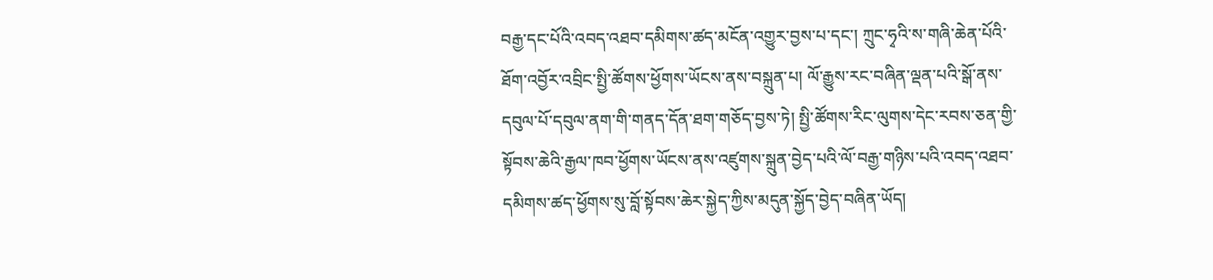བརྒྱ་དང་པོའི་འབད་འཐབ་དམིགས་ཚད་མངོན་འགྱུར་བྱས་པ་དང་། ཀྲུང་ཧྭའི་ས་གཞི་ཆེན་པོའི་ཐོག་འབྱོར་འབྲིང་སྤྱི་ཚོགས་ཕྱོགས་ཡོངས་ནས་བསྐྲུན་པ། ལོ་རྒྱུས་རང་བཞིན་ལྡན་པའི་སྒོ་ནས་དབུལ་པོ་དབུལ་ནག་གི་གནད་དོན་ཐག་གཅོད་བྱས་ཏེ། སྤྱི་ཚོགས་རིང་ལུགས་དེང་རབས་ཅན་གྱི་སྟོབས་ཆེའི་རྒྱལ་ཁབ་ཕྱོགས་ཡོངས་ནས་འཛུགས་སྐྲུན་བྱེད་པའི་ལོ་བརྒྱ་གཉིས་པའི་འབད་འཐབ་དམིགས་ཚད་ཕྱོགས་སུ་བློ་སྟོབས་ཆེར་སྐྱེད་ཀྱིས་མདུན་སྐྱོད་བྱེད་བཞིན་ཡོད།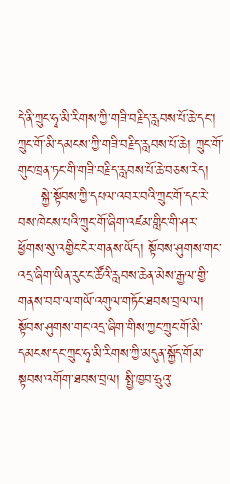དེ་ནི་ཀྲུང་ཧྭ་མི་རིགས་ཀྱི་གཟི་བརྗིད་རླབས་པོ་ཆེ་དང་། ཀྲུང་གོ་མི་དམངས་ཀྱི་གཟི་བརྗིད་རླབས་པོ་ཆེ། ཀྲུང་གོ་གུང་ཁྲན་ཏང་གི་གཟི་བརྗིད་རླབས་པོ་ཆེ་བཅས་རེད།
     སྐྱེ་སྟོབས་ཀྱི་དཔལ་འབར་བའི་ཀྲུང་གོ་དང་རེ་བས་ཁེངས་པའི་ཀྲུང་གོ་ཞིག་འཛམ་གླིང་གི་ཤར་ཕྱོགས་སུ་འགྱིང་ངེར་གནས་ཡོད། སྟོབས་ཤུགས་གང་འདྲ་ཞིག་ཡིན་རུང་ང་ཚོའི་རླབས་ཆེན་མེས་རྒྱལ་གྱི་གནས་བབ་ལ་གཡོ་འགུལ་གཏོང་ཐབས་བྲལ་ལ། སྟོབས་ཤུགས་གང་འདྲ་ཞིག་གིས་ཀྱང་ཀྲུང་གོ་མི་དམངས་དང་ཀྲུང་ཧྭ་མི་རིགས་ཀྱི་མདུན་སྐྱོད་གོམ་སྟབས་འགོག་ཐབས་བྲལ། སྤྱི་ཁྱབ་ཧྲུའུ་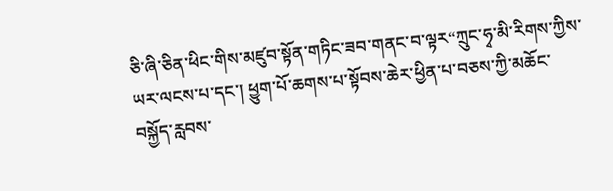ཅི་ཞི་ཅིན་ཕིང་གིས་མཛུབ་སྟོན་གཏིང་ཟབ་གནང་བ་ལྟར“ཀྲུང་ཧྭ་མི་རིགས་ཀྱིས་ཡར་ལངས་པ་དང་། ཕྱུག་པོ་ཆགས་པ་སྟོབས་ཆེར་ཕྱིན་པ་བཅས་ཀྱི་མཆོང་བསྐྱོད་རླབས་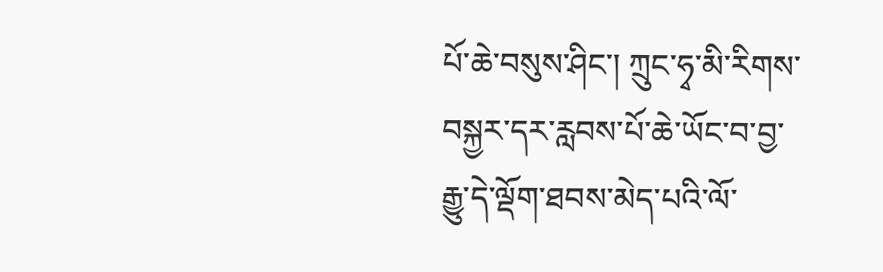པོ་ཆེ་བསུས་ཤིང་། ཀྲུང་ཧྭ་མི་རིགས་བསྐྱར་དར་རླབས་པོ་ཆེ་ཡོང་བ་བྱ་རྒྱུ་དེ་ལྡོག་ཐབས་མེད་པའི་ལོ་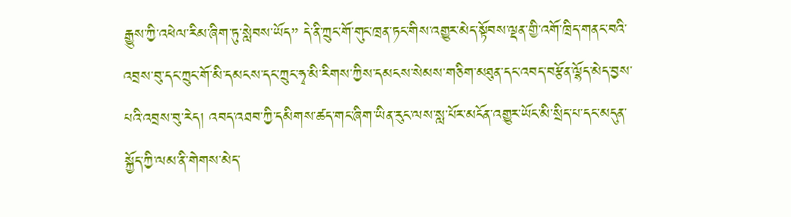རྒྱུས་ཀྱི་འཕེལ་རིམ་ཞིག་ཏུ་སླེབས་ཡོད” དེ་ནི་ཀྲུང་གོ་གུང་ཁྲན་ཏང་གིས་འགྱུར་མེད་སྟོབས་ལྡན་གྱི་འགོ་ཁྲིད་གནང་བའི་འབྲས་བུ་དང་ཀྲུང་གོ་མི་དམངས་དང་ཀྲུང་ཧྭ་མི་རིགས་ཀྱིས་དམངས་སེམས་གཅིག་མཐུན་དང་འབད་བརྩོན་ལྷོད་མེད་བྱས་པའི་འབྲས་བུ་རེད། འབད་འཐབ་ཀྱི་དམིགས་ཚད་གང་ཞིག་ཡིན་རུང་ལས་སླ་པོར་མངོན་འགྱུར་ཡོང་མི་སྲིད་པ་དང་མདུན་སྐྱོད་ཀྱི་ལམ་ནི་གེགས་མེད་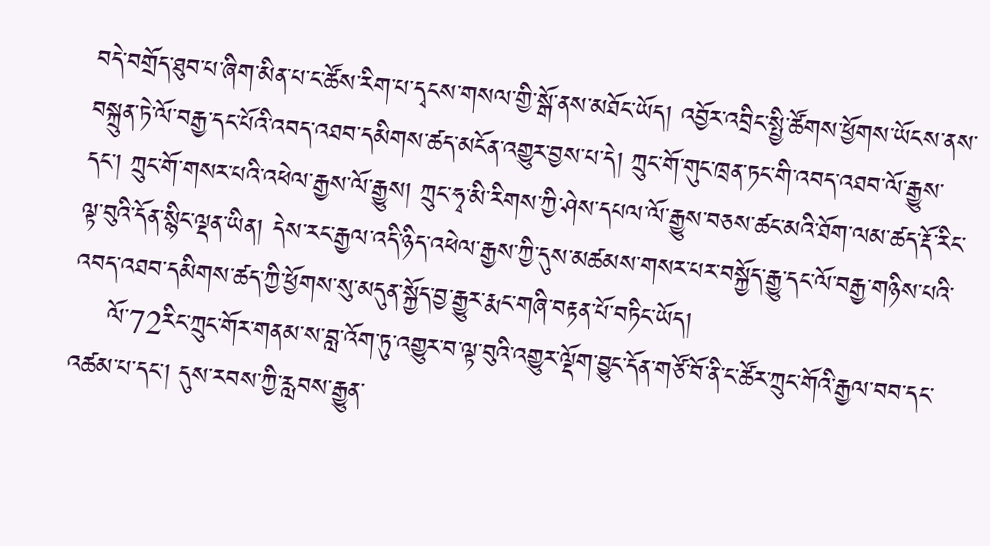བདེ་བགྲོད་ཐུབ་པ་ཞིག་མིན་པ་ང་ཚོས་རིག་པ་དྭངས་གསལ་གྱི་སྒོ་ནས་མཐོང་ཡོད། འབྱོར་འབྲིང་སྤྱི་ཚོགས་ཕྱོགས་ཡོངས་ནས་བསྐྲུན་ཏེ་ལོ་བརྒྱ་དང་པོའི་འབད་འཐབ་དམིགས་ཚད་མངོན་འགྱུར་བྱས་པ་དེ། ཀྲུང་གོ་གུང་ཁྲན་ཏང་གི་འབད་འཐབ་ལོ་རྒྱུས་དང་། ཀྲུང་གོ་གསར་པའི་འཕེལ་རྒྱས་ལོ་རྒྱུས། ཀྲུང་ཧྭ་མི་རིགས་ཀྱི་ཤེས་དཔལ་ལོ་རྒྱུས་བཅས་ཚང་མའི་ཐོག་ལམ་ཚད་རྡོ་རིང་ལྟ་བུའི་དོན་སྙིང་ལྡན་ཡིན། དེས་རང་རྒྱལ་འདི་ཉིད་འཕེལ་རྒྱས་ཀྱི་དུས་མཚམས་གསར་པར་བསྐྱོད་རྒྱུ་དང་ལོ་བརྒྱ་གཉིས་པའི་འབད་འཐབ་དམིགས་ཚད་ཀྱི་ཕྱོགས་སུ་མདུན་སྐྱོད་བྱ་རྒྱུར་རྨང་གཞི་བརྟན་པོ་བཏིང་ཡོད།
    ལོ་72རིང་ཀྲུང་གོར་གནམ་ས་བླ་འོག་ཏུ་འགྱུར་བ་ལྟ་བུའི་འགྱུར་ལྡོག་བྱུང་དོན་གཙོ་བོ་ནི་ང་ཚོར་ཀྲུང་གོའི་རྒྱལ་བབ་དང་འཚམ་པ་དང་། དུས་རབས་ཀྱི་རླབས་རྒྱུན་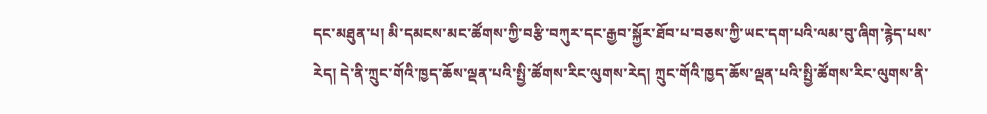དང་མཐུན་པ། མི་དམངས་མང་ཚོགས་ཀྱི་བརྩི་བཀུར་དང་རྒྱབ་སྐྱོར་ཐོབ་པ་བཅས་ཀྱི་ཡང་དག་པའི་ལམ་བུ་ཞིག་རྙེད་པས་རེད། དེ་ནི་ཀྲུང་གོའི་ཁྱད་ཆོས་ལྡན་པའི་སྤྱི་ཚོགས་རིང་ལུགས་རེད། ཀྲུང་གོའི་ཁྱད་ཆོས་ལྡན་པའི་སྤྱི་ཚོགས་རིང་ལུགས་ནི་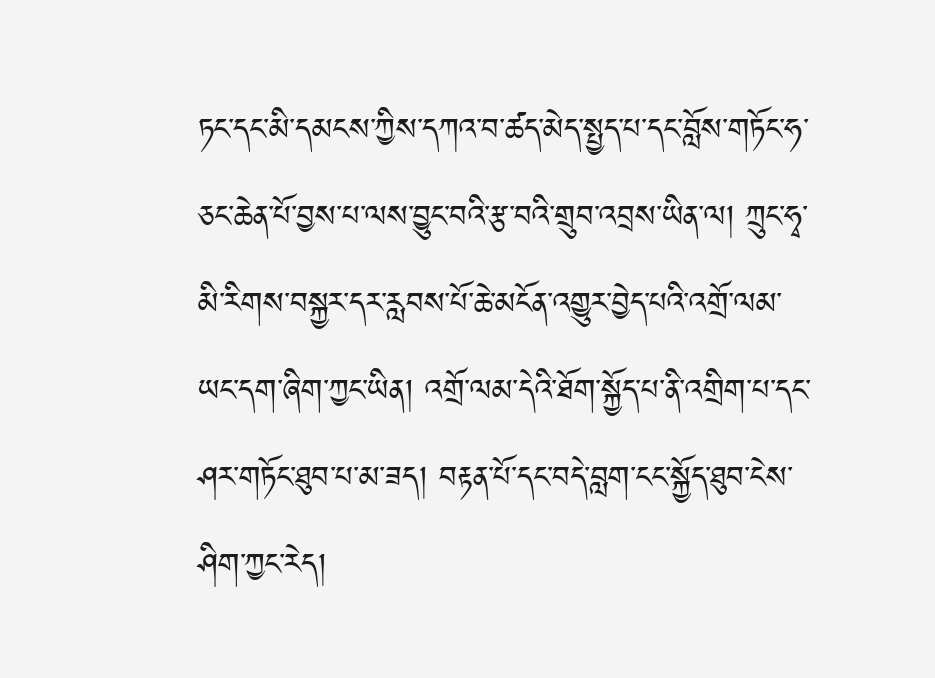ཏང་དང་མི་དམངས་ཀྱིས་དཀའ་བ་ཚད་མེད་སྤྱད་པ་དང་བློས་གཏོང་ཧ་ཅང་ཆེན་པོ་བྱས་པ་ལས་བྱུང་བའི་རྩ་བའི་གྲུབ་འབྲས་ཡིན་ལ། ཀྲུང་ཧྭ་མི་རིགས་བསྐྱར་དར་རླབས་པོ་ཆེ་མངོན་འགྱུར་བྱེད་པའི་འགྲོ་ལམ་ཡང་དག་ཞིག་ཀྱང་ཡིན། འགྲོ་ལམ་དེའི་ཐོག་སྐྱོད་པ་ནི་འགྲིག་པ་དང་ཤར་གཏོང་ཐུབ་པ་མ་ཟད། བརྟན་པོ་དང་བདེ་བླག་ངང་སྐྱོད་ཐུབ་ངེས་ཤིག་ཀྱང་རེད།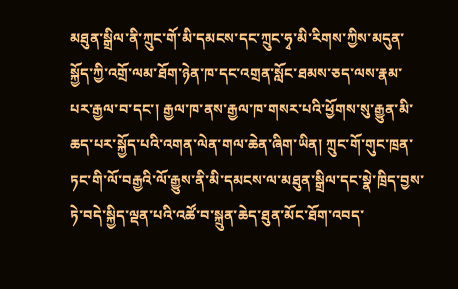མཐུན་སྒྲིལ་ནི་ཀྲུང་གོ་མི་དམངས་དང་ཀྲུང་ཧྭ་མི་རིགས་ཀྱིས་མདུན་སྐྱོད་ཀྱི་འགྲོ་ལམ་ཐོག་ཉེན་ཁ་དང་འགྲན་སློང་ཐམས་ཅད་ལས་རྣམ་པར་རྒྱལ་བ་དང་། རྒྱལ་ཁ་ནས་རྒྱལ་ཁ་གསར་པའི་ཕྱོགས་སུ་རྒྱུན་མི་ཆད་པར་སྐྱོད་པའི་འགན་ལེན་གལ་ཆེན་ཞིག་ཡིན། ཀྲུང་གོ་གུང་ཁྲན་ཏང་གི་ལོ་བརྒྱའི་ལོ་རྒྱུས་ནི་མི་དམངས་ལ་མཐུན་སྒྲིལ་དང་སྣེ་ཁྲིད་བྱས་ཏེ་བདེ་སྐྱིད་ལྡན་པའི་འཚོ་བ་སྐྲུན་ཆེད་ཐུན་མོང་ཐོག་འབད་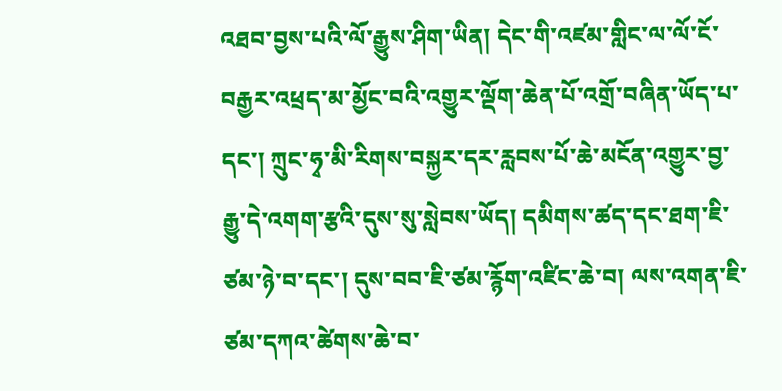འཐབ་བྱས་པའི་ལོ་རྒྱུས་ཤིག་ཡིན། དེང་གི་འཛམ་གླིང་ལ་ལོ་ངོ་བརྒྱར་འཕྲད་མ་མྱོང་བའི་འགྱུར་ལྡོག་ཆེན་པོ་འགྲོ་བཞིན་ཡོད་པ་དང་། ཀྲུང་ཧྭ་མི་རིགས་བསྐྱར་དར་རླབས་པོ་ཆེ་མངོན་འགྱུར་བྱ་རྒྱུ་དེ་འགག་རྩའི་དུས་སུ་སླེབས་ཡོད། དམིགས་ཚད་དང་ཐག་ཇི་ཙམ་ཉེ་བ་དང་། དུས་བབ་ཇི་ཙམ་རྙོག་འཛིང་ཆེ་བ། ལས་འགན་ཇི་ཙམ་དཀའ་ཚེགས་ཆེ་བ་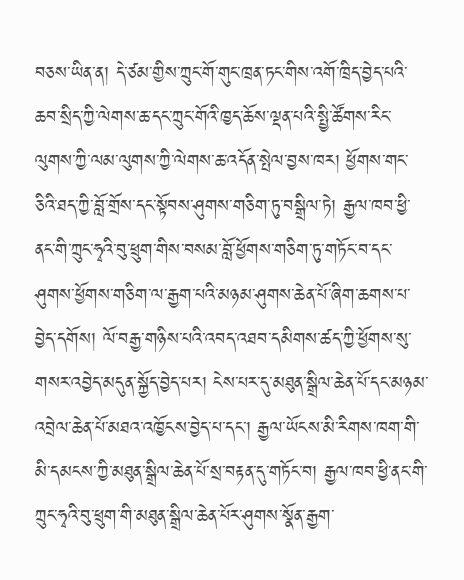བཅས་ཡིན་ན། དེ་ཙམ་གྱིས་ཀྲུང་གོ་གུང་ཁྲན་ཏང་གིས་འགོ་ཁྲིད་བྱེད་པའི་ཆབ་སྲིད་ཀྱི་ལེགས་ཆ་དང་ཀྲུང་གོའི་ཁྱད་ཆོས་ལྡན་པའི་སྤྱི་ཚོགས་རིང་ལུགས་ཀྱི་ལམ་ལུགས་ཀྱི་ལེགས་ཆ་འདོན་སྤེལ་བྱས་ཁར། ཕྱོགས་གང་ཅིའི་ཐད་ཀྱི་བློ་གྲོས་དང་སྟོབས་ཤུགས་གཅིག་ཏུ་བསྒྲིལ་ཏེ། རྒྱལ་ཁབ་ཕྱི་ནང་གི་ཀྲུང་ཧྭའི་བུ་ཕྲུག་གིས་བསམ་བློ་ཕྱོགས་གཅིག་ཏུ་གཏོང་བ་དང་ཤུགས་ཕྱོགས་གཅིག་ལ་རྒྱག་པའི་མཉམ་ཤུགས་ཆེན་པོ་ཞིག་ཆགས་པ་བྱེད་དགོས། ལོ་བརྒྱ་གཉིས་པའི་འབད་འཐབ་དམིགས་ཚད་ཀྱི་ཕྱོགས་སུ་གསར་འབྱེད་མདུན་སྐྱོད་བྱེད་པར། ངེས་པར་དུ་མཐུན་སྒྲིལ་ཆེན་པོ་དང་མཉམ་འབྲེལ་ཆེན་པོ་མཐའ་འཁྱོངས་བྱེད་པ་དང་། རྒྱལ་ཡོངས་མི་རིགས་ཁག་གི་མི་དམངས་ཀྱི་མཐུན་སྒྲིལ་ཆེན་པོ་སྲ་བརྟན་དུ་གཏོང་བ། རྒྱལ་ཁབ་ཕྱི་ནང་གི་ཀྲུང་ཧྭའི་བུ་ཕྲུག་གི་མཐུན་སྒྲིལ་ཆེན་པོར་ཤུགས་སྣོན་རྒྱག་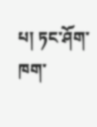པ། ཏང་ཤོག་ཁག་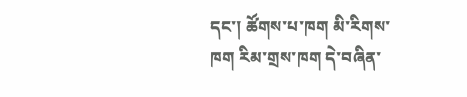དང་། ཚོགས་པ་ཁག མི་རིགས་ཁག རིམ་གྲས་ཁག དེ་བཞིན་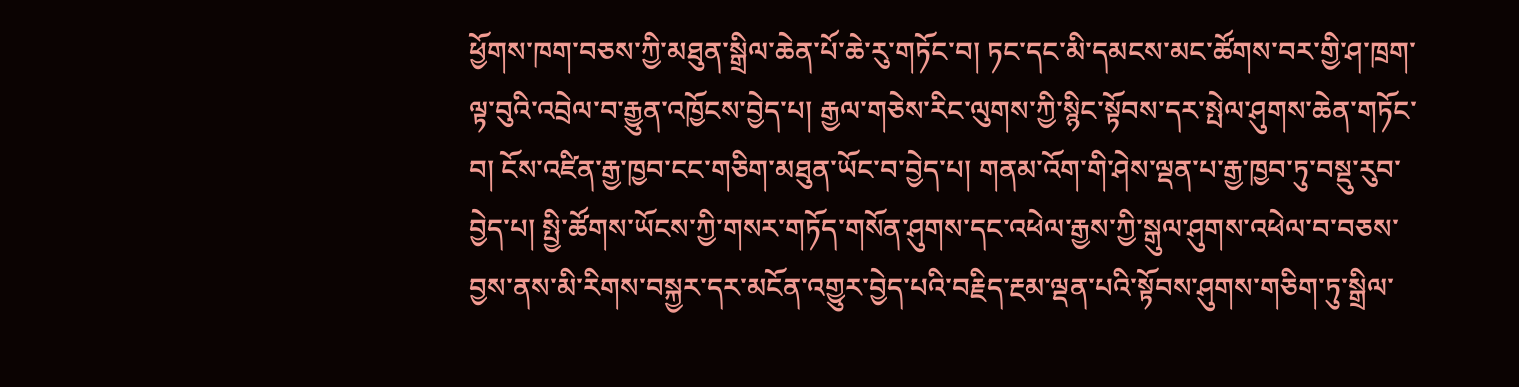ཕྱོགས་ཁག་བཅས་ཀྱི་མཐུན་སྒྲིལ་ཆེན་པོ་ཆེ་རུ་གཏོང་བ། ཏང་དང་མི་དམངས་མང་ཚོགས་བར་གྱི་ཤ་ཁྲག་ལྟ་བུའི་འབྲེལ་བ་རྒྱུན་འཁྱོངས་བྱེད་པ། རྒྱལ་གཅེས་རིང་ལུགས་ཀྱི་སྙིང་སྟོབས་དར་སྤེལ་ཤུགས་ཆེན་གཏོང་བ། ངོས་འཛིན་རྒྱ་ཁྱབ་ངང་གཅིག་མཐུན་ཡོང་བ་བྱེད་པ། གནམ་འོག་གི་ཤེས་ལྡན་པ་རྒྱ་ཁྱབ་ཏུ་བསྡུ་རུབ་བྱེད་པ། སྤྱི་ཚོགས་ཡོངས་ཀྱི་གསར་གཏོད་གསོན་ཤུགས་དང་འཕེལ་རྒྱས་ཀྱི་སྒུལ་ཤུགས་འཕེལ་བ་བཅས་བྱས་ནས་མི་རིགས་བསྐྱར་དར་མངོན་འགྱུར་བྱེད་པའི་བརྗིད་རྔམ་ལྡན་པའི་སྟོབས་ཤུགས་གཅིག་ཏུ་སྒྲིལ་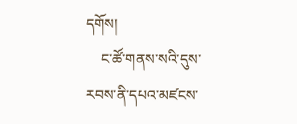དགོས།
    ང་ཚོ་གནས་སའི་དུས་རབས་ནི་དཔའ་མཛངས་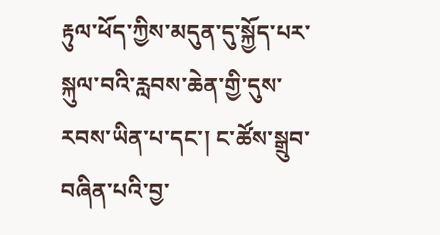རྟུལ་ཕོད་ཀྱིས་མདུན་དུ་སྐྱོད་པར་སྐུལ་བའི་རླབས་ཆེན་གྱི་དུས་རབས་ཡིན་པ་དང་། ང་ཚོས་སྒྲུབ་བཞིན་པའི་བྱ་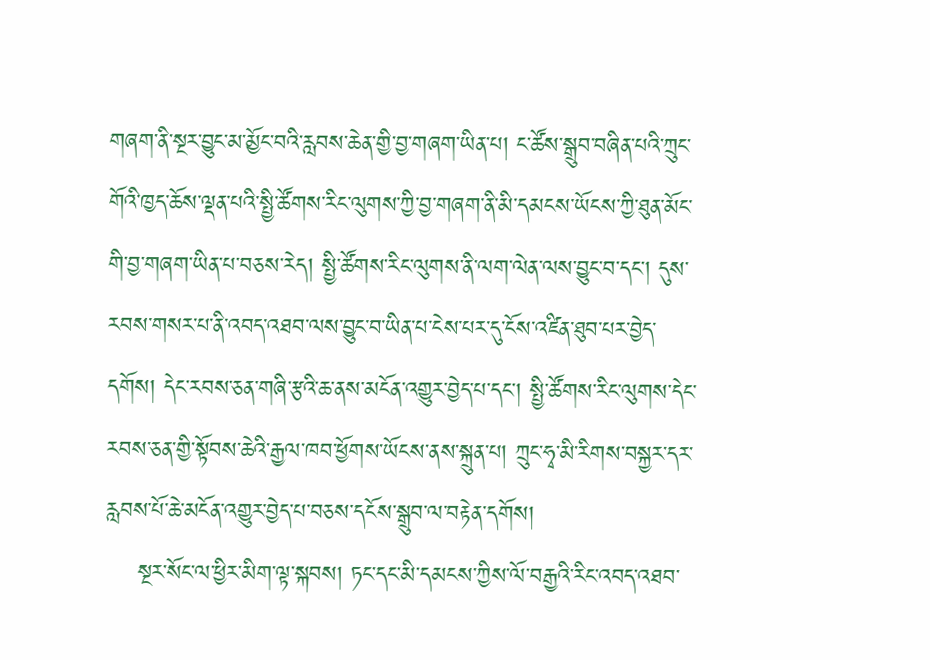གཞག་ནི་སྔར་བྱུང་མ་མྱོང་བའི་རླབས་ཆེན་གྱི་བྱ་གཞག་ཡིན་པ། ང་ཚོས་སྒྲུབ་བཞིན་པའི་ཀྲུང་གོའི་ཁྱད་ཆོས་ལྡན་པའི་སྤྱི་ཚོགས་རིང་ལུགས་ཀྱི་བྱ་གཞག་ནི་མི་དམངས་ཡོངས་ཀྱི་ཐུན་མོང་གི་བྱ་གཞག་ཡིན་པ་བཅས་རེད། སྤྱི་ཚོགས་རིང་ལུགས་ནི་ལག་ལེན་ལས་བྱུང་བ་དང་། དུས་རབས་གསར་པ་ནི་འབད་འཐབ་ལས་བྱུང་བ་ཡིན་པ་ངེས་པར་དུ་ངོས་འཛིན་ཐུབ་པར་བྱེད་དགོས། དེང་རབས་ཅན་གཞི་རྩའི་ཆ་ནས་མངོན་འགྱུར་བྱེད་པ་དང་། སྤྱི་ཚོགས་རིང་ལུགས་དེང་རབས་ཅན་གྱི་སྟོབས་ཆེའི་རྒྱལ་ཁབ་ཕྱོགས་ཡོངས་ནས་སྐྲུན་པ། ཀྲུང་ཧྭ་མི་རིགས་བསྐྱར་དར་རླབས་པོ་ཆེ་མངོན་འགྱུར་བྱེད་པ་བཅས་དངོས་སྒྲུབ་ལ་བརྟེན་དགོས།
    སྔར་སོང་ལ་ཕྱིར་མིག་ལྟ་སྐབས། ཏང་དང་མི་དམངས་ཀྱིས་ལོ་བརྒྱའི་རིང་འབད་འཐབ་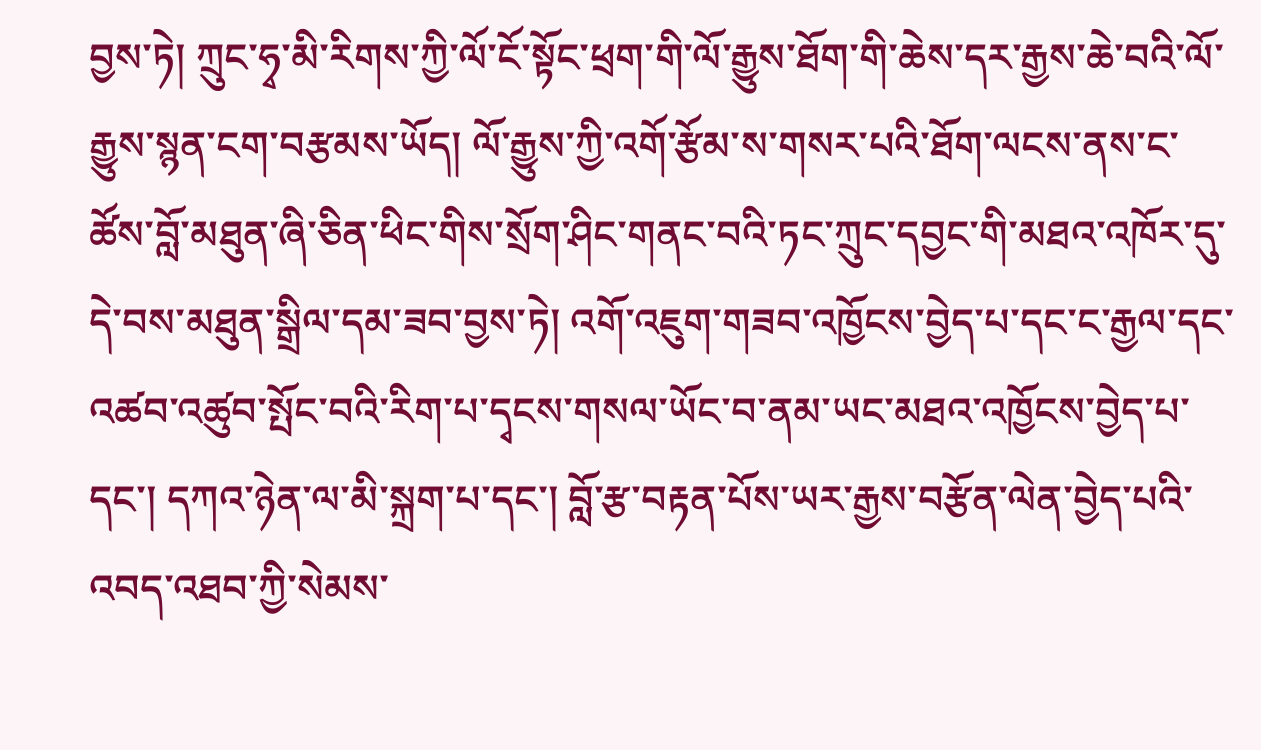བྱས་ཏེ། ཀྲུང་ཧྭ་མི་རིགས་ཀྱི་ལོ་ངོ་སྟོང་ཕྲག་གི་ལོ་རྒྱུས་ཐོག་གི་ཆེས་དར་རྒྱས་ཆེ་བའི་ལོ་རྒྱུས་སྙན་ངག་བརྩམས་ཡོད། ལོ་རྒྱུས་ཀྱི་འགོ་རྩོམ་ས་གསར་པའི་ཐོག་ལངས་ནས་ང་ཚོས་བློ་མཐུན་ཞི་ཅིན་ཕིང་གིས་སྲོག་ཤིང་གནང་བའི་ཏང་ཀྲུང་དབྱང་གི་མཐའ་འཁོར་དུ་དེ་བས་མཐུན་སྒྲིལ་དམ་ཟབ་བྱས་ཏེ། འགོ་འཇུག་གཟབ་འཁྱོངས་བྱེད་པ་དང་ང་རྒྱལ་དང་འཚབ་འཚུབ་སྤོང་བའི་རིག་པ་དྭངས་གསལ་ཡོང་བ་ནམ་ཡང་མཐའ་འཁྱོངས་བྱེད་པ་དང་། དཀའ་ཉེན་ལ་མི་སྐྲག་པ་དང་། བློ་རྩ་བརྟན་པོས་ཡར་རྒྱས་བརྩོན་ལེན་བྱེད་པའི་འབད་འཐབ་ཀྱི་སེམས་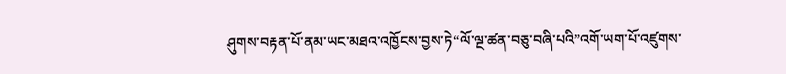ཤུགས་བརྟན་པོ་ནམ་ཡང་མཐའ་འཁྱོངས་བྱས་ཏེ“ལོ་ལྔ་ཚན་བཅུ་བཞི་པའི”འགོ་ཡག་པོ་འཛུགས་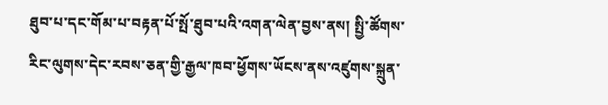ཐུབ་པ་དང་གོམ་པ་བརྟན་པོ་སྤོ་ཐུབ་པའི་འགན་ལེན་བྱས་ནས། སྤྱི་ཚོགས་རིང་ལུགས་དེང་རབས་ཅན་གྱི་རྒྱལ་ཁབ་ཕྱོགས་ཡོངས་ནས་འཛུགས་སྐྲུན་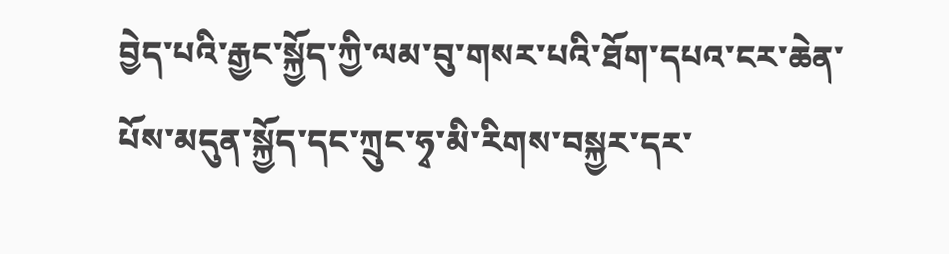བྱེད་པའི་རྒྱང་སྐྱོད་ཀྱི་ལམ་བུ་གསར་པའི་ཐོག་དཔའ་ངར་ཆེན་པོས་མདུན་སྐྱོད་དང་ཀྲུང་ཧྭ་མི་རིགས་བསྐྱར་དར་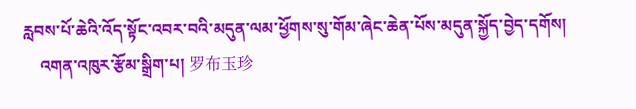རླབས་པོ་ཆེའི་འོད་སྟོང་འབར་བའི་མདུན་ལམ་ཕྱོགས་སུ་གོམ་ཞེང་ཆེན་པོས་མདུན་སྐྱོད་བྱེད་དགོས།
    འགན་འཁུར་རྩོམ་སྒྲིག་པ། 罗布玉珍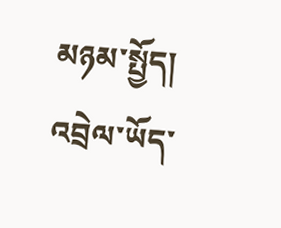མཉམ་སྤྱོད།
འབྲེལ་ཡོད་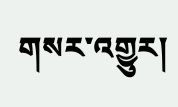གསར་འགྱུར།